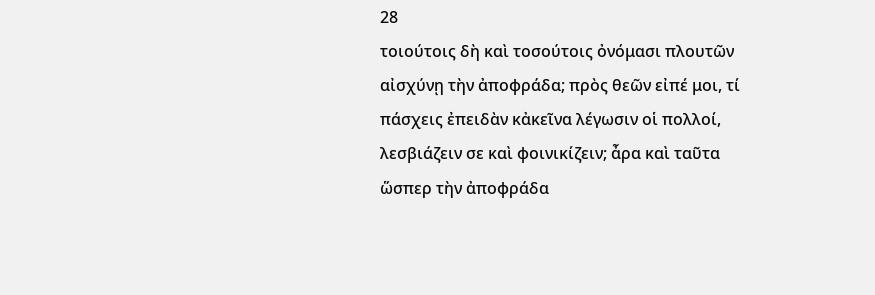28
τοιούτοις δὴ καὶ τοσούτοις ὀνόμασι πλουτῶν αἰσχύνῃ τὴν ἀποφράδα; πρὸς θεῶν εἰπέ μοι, τί πάσχεις ἐπειδὰν κἀκεῖνα λέγωσιν οἱ πολλοί, λεσβιάζειν σε καὶ φοινικίζειν; ἆρα καὶ ταῦτα ὥσπερ τὴν ἀποφράδα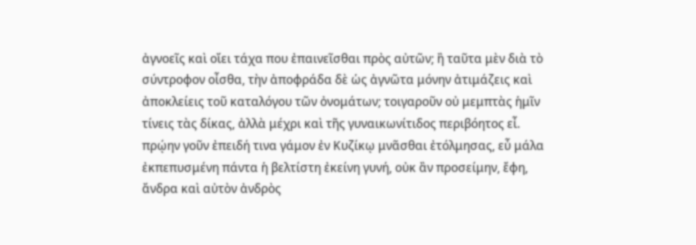ἀγνοεῖς καὶ οἴει τάχα που ἐπαινεῖσθαι πρὸς αὐτῶν; ἢ ταῦτα μὲν διὰ τὸ σύντροφον οἶσθα, τὴν ἀποφράδα δὲ ὡς ἀγνῶτα μόνην ἀτιμάζεις καὶ ἀποκλείεις τοῦ καταλόγου τῶν ὀνομάτων; τοιγαροῦν οὐ μεμπτὰς ἡμῖν τίνεις τὰς δίκας, ἀλλὰ μέχρι καὶ τῆς γυναικωνίτιδος περιβόητος εἶ. πρῴην γοῦν ἐπειδή τινα γάμον ἐν Κυζίκῳ μνᾶσθαι ἐτόλμησας, εὖ μάλα ἐκπεπυσμένη πάντα ἡ βελτίστη ἐκείνη γυνή, οὐκ ἂν προσείμην, ἔφη, ἄνδρα καὶ αὐτὸν ἀνδρὸς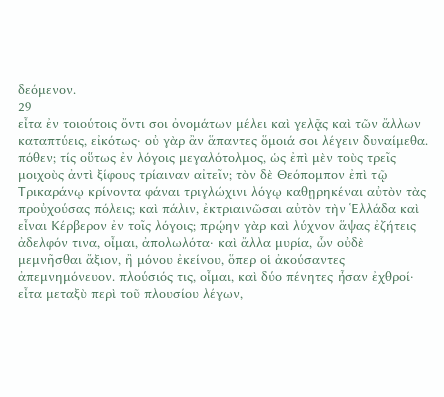δεόμενον.
29
εἶτα ἐν τοιούτοις ὄντι σοι ὀνομάτων μέλει καὶ γελᾷς καὶ τῶν ἄλλων καταπτύεις, εἰκότως· οὐ γὰρ ἂν ἅπαντες ὅμοιά σοι λέγειν δυναίμεθα. πόθεν; τίς οὕτως ἐν λόγοις μεγαλότολμος, ὡς ἐπὶ μὲν τοὺς τρεῖς μοιχοὺς ἀντὶ ξίφους τρίαιναν αἰτεῖν; τὸν δὲ Θεόπομπον ἐπὶ τῷ Τρικαράνῳ κρίνοντα φάναι τριγλώχινι λόγῳ καθῃρηκέναι αὐτὸν τὰς προὐχούσας πόλεις; καὶ πάλιν, ἐκτριαινῶσαι αὐτὸν τὴν Ἑλλάδα καὶ εἶναι Κέρβερον ἐν τοῖς λόγοις; πρῴην γὰρ καὶ λύχνον ἅψας ἐζήτεις ἀδελφόν τινα, οἶμαι, ἀπολωλότα· καὶ ἄλλα μυρία, ὧν οὐδὲ μεμνῆσθαι ἄξιον, ἢ μόνου ἐκείνου, ὅπερ οἱ ἀκούσαντες ἀπεμνημόνευον. πλούσιός τις, οἶμαι, καὶ δύο πένητες ἦσαν ἐχθροί· εἶτα μεταξὺ περὶ τοῦ πλουσίου λέγων,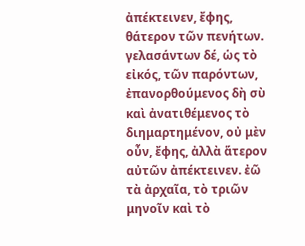ἀπέκτεινεν, ἔφης, θάτερον τῶν πενήτων. γελασάντων δέ, ὡς τὸ εἰκός, τῶν παρόντων, ἐπανορθούμενος δὴ σὺ καὶ ἀνατιθέμενος τὸ διημαρτημένον, οὐ μὲν οὖν, ἔφης, ἀλλὰ ἅτερον αὐτῶν ἀπέκτεινεν. ἐῶ τὰ ἀρχαῖα, τὸ τριῶν μηνοῖν καὶ τὸ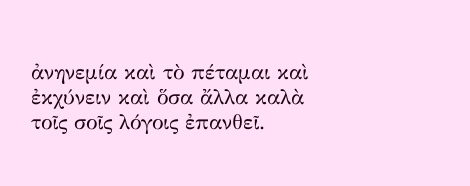ἀνηνεμία καὶ τὸ πέταμαι καὶ ἐκχύνειν καὶ ὅσα ἄλλα καλὰ τοῖς σοῖς λόγοις ἐπανθεῖ.